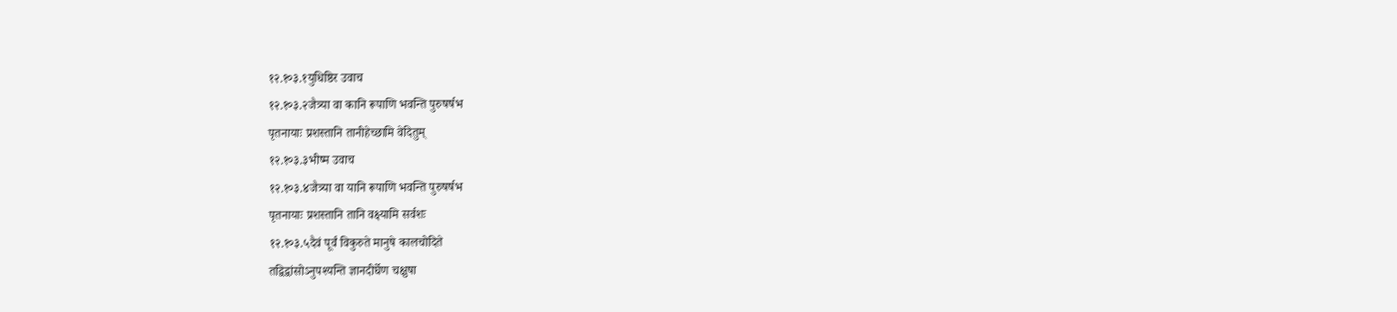१२.१०३.१युधिष्ठिर उवाच
१२.१०३.२जैत्र्या वा कानि रूपाणि भवन्ति पुरुषर्षभ
पृतनायाः प्रशस्तानि तानीहेच्छामि वेदितुम्
१२.१०३.३भीष्म उवाच
१२.१०३.४जैत्र्या वा यानि रूपाणि भवन्ति पुरुषर्षभ
पृतनायाः प्रशस्तानि तानि वक्ष्यामि सर्वशः
१२.१०३.५दैवं पूर्वं विकुरुते मानुषे कालचोदिते
तद्विद्वांसोऽनुपश्यन्ति ज्ञानदीर्घेण चक्षुषा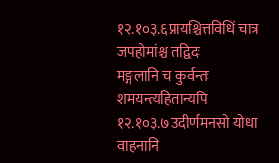१२.१०३.६प्रायश्चित्तविधिं चात्र जपहोमांश्च तद्विदः
मङ्गलानि च कुर्वन्तः शमयन्त्यहितान्यपि
१२.१०३.७उदीर्णमनसो योधा वाहनानि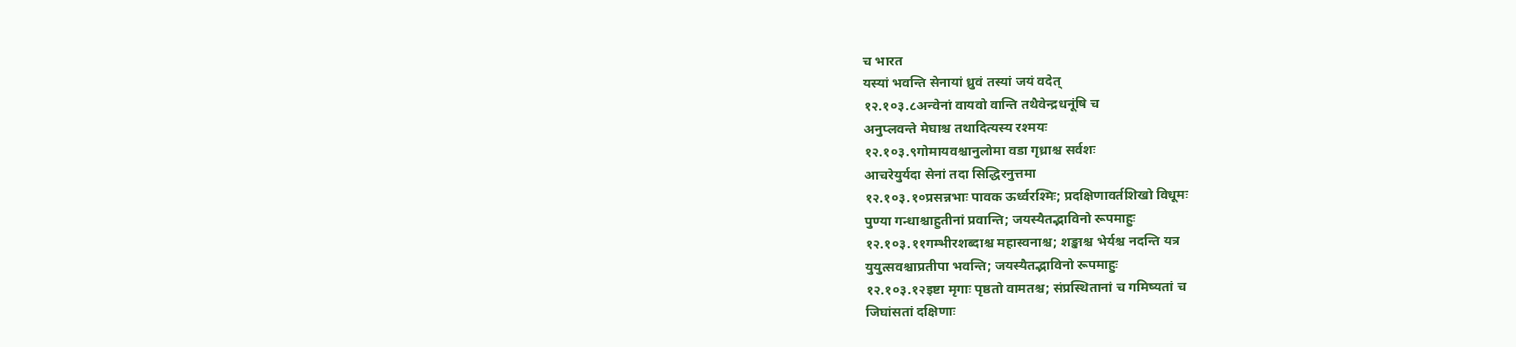च भारत
यस्यां भवन्ति सेनायां ध्रुवं तस्यां जयं वदेत्
१२.१०३.८अन्वेनां वायवो वान्ति तथैवेन्द्रधनूंषि च
अनुप्लवन्ते मेघाश्च तथादित्यस्य रश्मयः
१२.१०३.९गोमायवश्चानुलोमा वडा गृध्राश्च सर्वशः
आचरेयुर्यदा सेनां तदा सिद्धिरनुत्तमा
१२.१०३.१०प्रसन्नभाः पावक ऊर्ध्वरश्मिः; प्रदक्षिणावर्तशिखो विधूमः
पुण्या गन्धाश्चाहुतीनां प्रवान्ति; जयस्यैतद्भाविनो रूपमाहुः
१२.१०३.११गम्भीरशब्दाश्च महास्वनाश्च; शङ्खाश्च भेर्यश्च नदन्ति यत्र
युयुत्सवश्चाप्रतीपा भवन्ति; जयस्यैतद्भाविनो रूपमाहुः
१२.१०३.१२इष्टा मृगाः पृष्ठतो वामतश्च; संप्रस्थितानां च गमिष्यतां च
जिघांसतां दक्षिणाः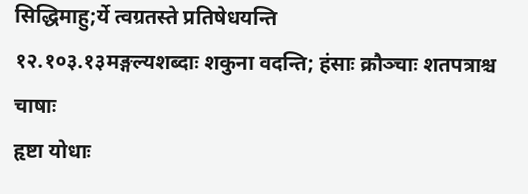सिद्धिमाहु;र्ये त्वग्रतस्ते प्रतिषेधयन्ति
१२.१०३.१३मङ्गल्यशब्दाः शकुना वदन्ति; हंसाः क्रौञ्चाः शतपत्राश्च चाषाः
हृष्टा योधाः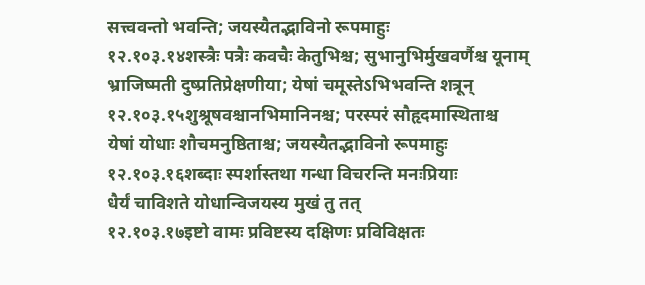सत्त्ववन्तो भवन्ति; जयस्यैतद्भाविनो रूपमाहुः
१२.१०३.१४शस्त्रैः पत्रैः कवचैः केतुभिश्च; सुभानुभिर्मुखवर्णैश्च यूनाम्
भ्राजिष्मती दुष्प्रतिप्रेक्षणीया; येषां चमूस्तेऽभिभवन्ति शत्रून्
१२.१०३.१५शुश्रूषवश्चानभिमानिनश्च; परस्परं सौहृदमास्थिताश्च
येषां योधाः शौचमनुष्ठिताश्च; जयस्यैतद्भाविनो रूपमाहुः
१२.१०३.१६शब्दाः स्पर्शास्तथा गन्धा विचरन्ति मनःप्रियाः
धैर्यं चाविशते योधान्विजयस्य मुखं तु तत्
१२.१०३.१७इष्टो वामः प्रविष्टस्य दक्षिणः प्रविविक्षतः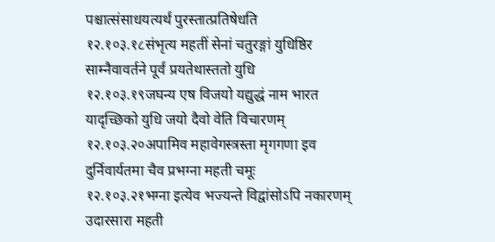पश्चात्संसाधयत्यर्थं पुरस्तात्प्रतिषेधति
१२.१०३.१८संभृत्य महतीं सेनां चतुरङ्गां युधिष्ठिर
साम्नैवावर्तने पूर्वं प्रयतेथास्ततो युधि
१२.१०३.१९जघन्य एष विजयो यद्युद्धं नाम भारत
यादृच्छिको युधि जयो दैवो वेति विचारणम्
१२.१०३.२०अपामिव महावेगस्त्रस्ता मृगगणा इव
दुर्निवार्यतमा चैव प्रभग्ना महती चमूः
१२.१०३.२१भग्ना इत्येव भज्यन्ते विद्वांसोऽपि नकारणम्
उदारसारा महती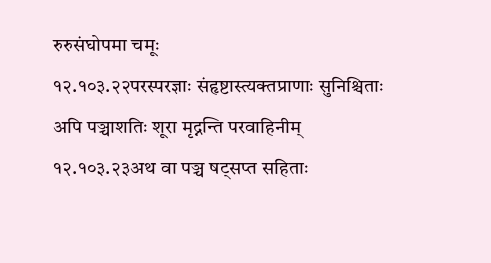रुरुसंघोपमा चमूः
१२.१०३.२२परस्परज्ञाः संहृष्टास्त्यक्तप्राणाः सुनिश्चिताः
अपि पञ्चाशतिः शूरा मृद्नन्ति परवाहिनीम्
१२.१०३.२३अथ वा पञ्च षट्सप्त सहिताः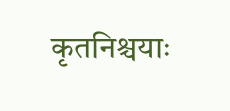कृतनिश्चयाः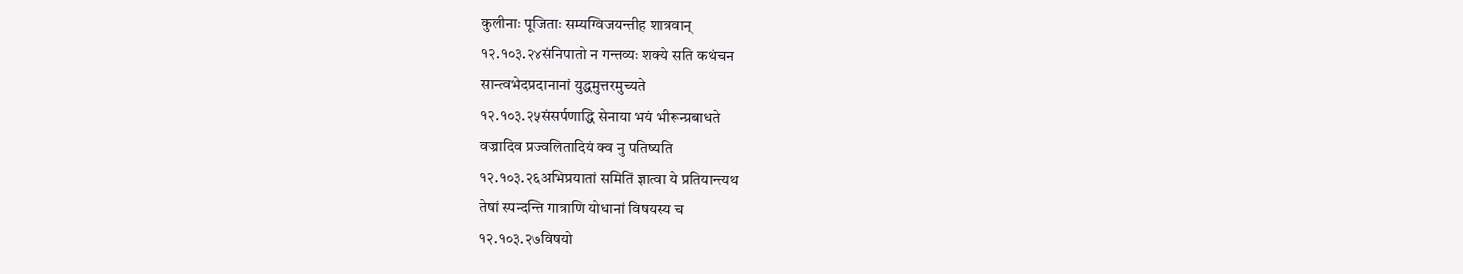कुलीनाः पूजिताः सम्यग्विजयन्तीह शात्रवान्
१२.१०३.२४संनिपातो न गन्तव्यः शक्ये सति कथंचन
सान्त्वभेदप्रदानानां युद्धमुत्तरमुच्यते
१२.१०३.२५संसर्पणाद्धि सेनाया भयं भीरून्प्रबाधते
वज्रादिव प्रज्वलितादियं क्व नु पतिष्यति
१२.१०३.२६अभिप्रयातां समितिं ज्ञात्वा ये प्रतियान्त्यथ
तेषां स्पन्दन्ति गात्राणि योधानां विषयस्य च
१२.१०३.२७विषयो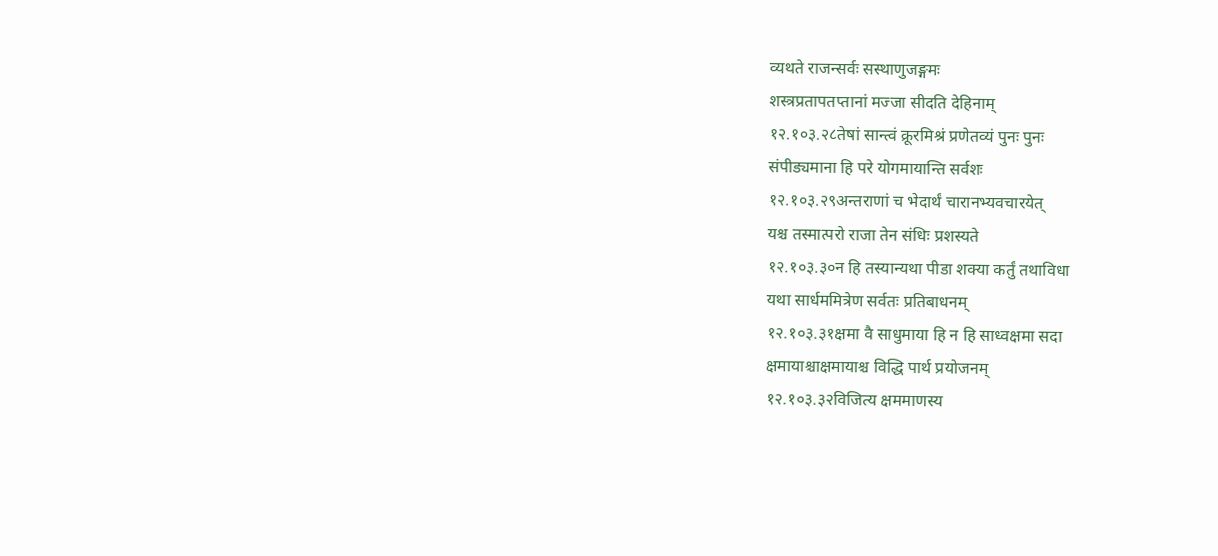व्यथते राजन्सर्वः सस्थाणुजङ्गमः
शस्त्रप्रतापतप्तानां मज्जा सीदति देहिनाम्
१२.१०३.२८तेषां सान्त्वं क्रूरमिश्रं प्रणेतव्यं पुनः पुनः
संपीड्यमाना हि परे योगमायान्ति सर्वशः
१२.१०३.२९अन्तराणां च भेदार्थं चारानभ्यवचारयेत्
यश्च तस्मात्परो राजा तेन संधिः प्रशस्यते
१२.१०३.३०न हि तस्यान्यथा पीडा शक्या कर्तुं तथाविधा
यथा सार्धममित्रेण सर्वतः प्रतिबाधनम्
१२.१०३.३१क्षमा वै साधुमाया हि न हि साध्वक्षमा सदा
क्षमायाश्चाक्षमायाश्च विद्धि पार्थ प्रयोजनम्
१२.१०३.३२विजित्य क्षममाणस्य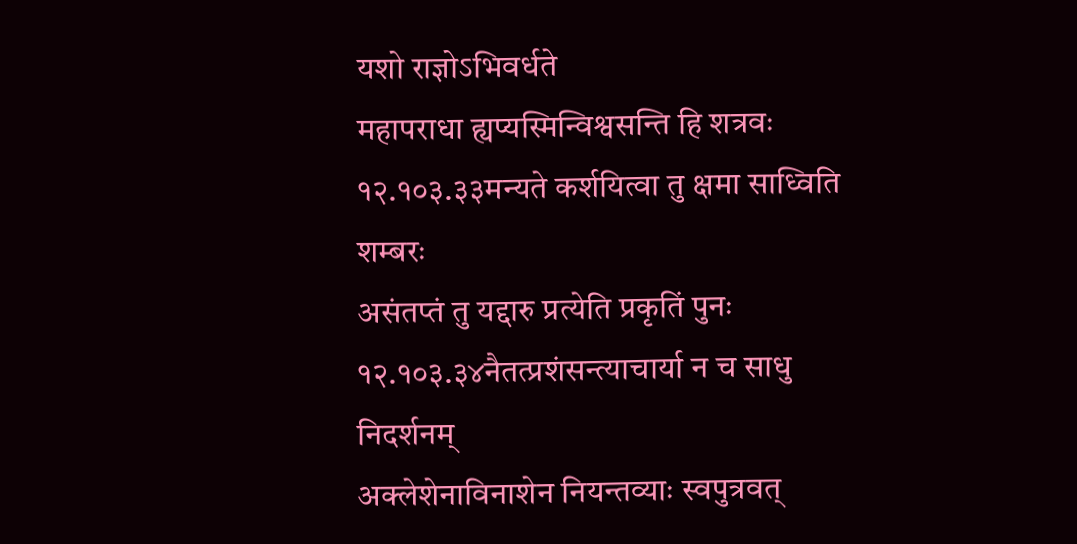यशो राज्ञोऽभिवर्धते
महापराधा ह्यप्यस्मिन्विश्वसन्ति हि शत्रवः
१२.१०३.३३मन्यते कर्शयित्वा तु क्षमा साध्विति शम्बरः
असंतप्तं तु यद्दारु प्रत्येति प्रकृतिं पुनः
१२.१०३.३४नैतत्प्रशंसन्त्याचार्या न च साधु निदर्शनम्
अक्लेशेनाविनाशेन नियन्तव्याः स्वपुत्रवत्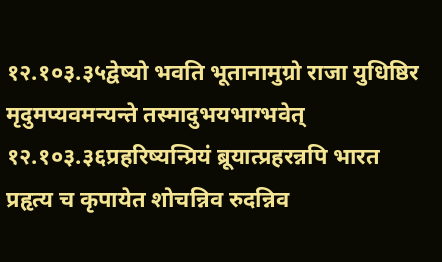१२.१०३.३५द्वेष्यो भवति भूतानामुग्रो राजा युधिष्ठिर
मृदुमप्यवमन्यन्ते तस्मादुभयभाग्भवेत्
१२.१०३.३६प्रहरिष्यन्प्रियं ब्रूयात्प्रहरन्नपि भारत
प्रहृत्य च कृपायेत शोचन्निव रुदन्निव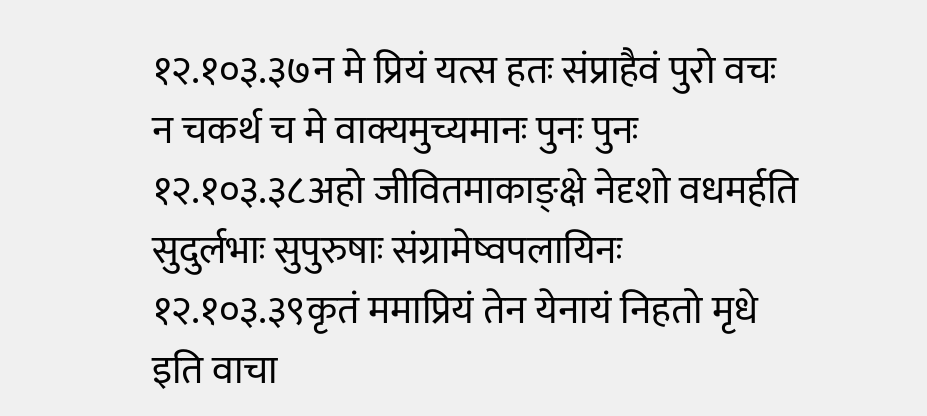१२.१०३.३७न मे प्रियं यत्स हतः संप्राहैवं पुरो वचः
न चकर्थ च मे वाक्यमुच्यमानः पुनः पुनः
१२.१०३.३८अहो जीवितमाकाङ्क्षे नेदृशो वधमर्हति
सुदुर्लभाः सुपुरुषाः संग्रामेष्वपलायिनः
१२.१०३.३९कृतं ममाप्रियं तेन येनायं निहतो मृधे
इति वाचा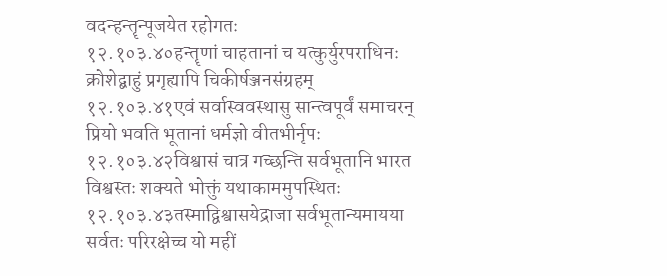वदन्हन्तॄन्पूजयेत रहोगतः
१२.१०३.४०हन्तॄणां चाहतानां च यत्कुर्युरपराधिनः
क्रोशेद्बाहुं प्रगृह्यापि चिकीर्षञ्जनसंग्रहम्
१२.१०३.४१एवं सर्वास्ववस्थासु सान्त्वपूर्वं समाचरन्
प्रियो भवति भूतानां धर्मज्ञो वीतभीर्नृपः
१२.१०३.४२विश्वासं चात्र गच्छन्ति सर्वभूतानि भारत
विश्वस्तः शक्यते भोक्तुं यथाकाममुपस्थितः
१२.१०३.४३तस्माद्विश्वासयेद्राजा सर्वभूतान्यमायया
सर्वतः परिरक्षेच्च यो महीं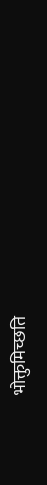भोक्तुमिच्छति